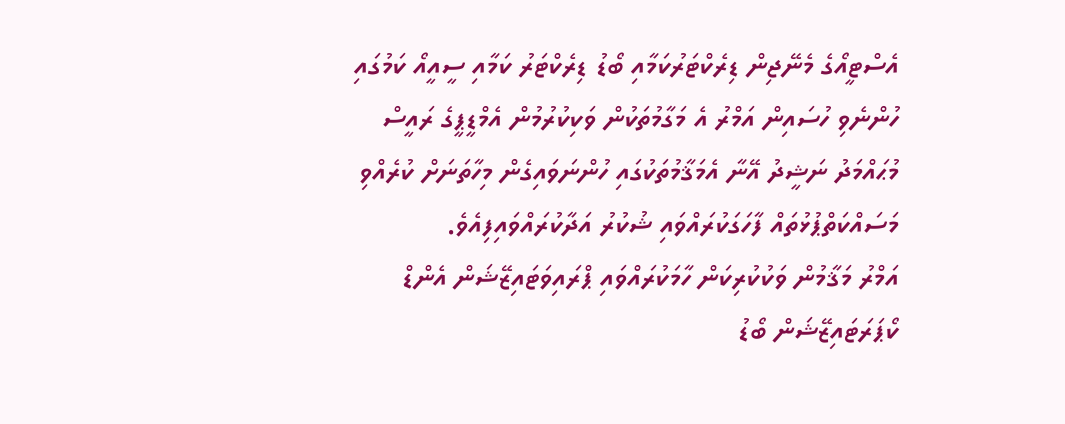އެސްޓީއޯގެ މެނޭޖިން ޑިރެކްޓަރުކަމާއި ބޯޑު ޑިރެކްޓަރު ކަމާއި ސީއީއޯ ކަމުގައި ހުންނެވި ހުސައިން އަމްރު އެ މަގާމުތަކުން ވަކިކުރުމުން އެމްޑީޕީގެ ރައީސް މުޙައްމަދު ނަޝީދު އޭނާ އެމަޤާމުތަކުގައި ހުންނަވައިގެން މިހާތަނަށް ކުރެއްވި މަސައްކަތްޕުޅުތައް ފާހަގަކުރައްވައި ޝުކުރު އަދާކުރައްވައިފިއެވެ.
އަމްރު މަޤާމުން ވަކުކުރިކަން ހާމަކުރައްވައި ޕްރައިވަޓައިޒޭޝަން އެންޑް ކޯޕަރަޓައިޒޭޝަން ބޯޑު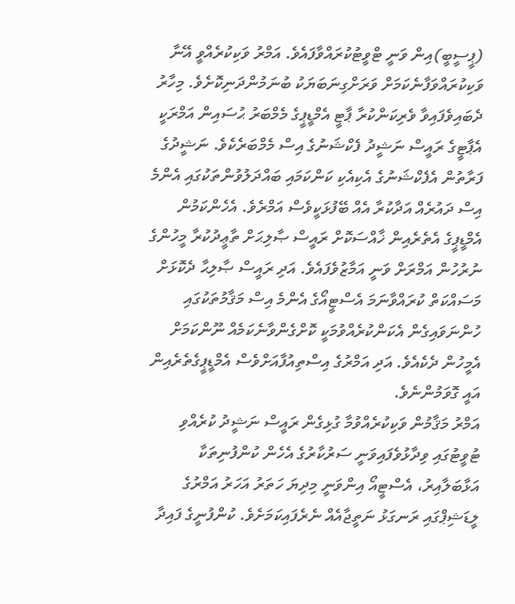(ޕީސީބީ)އިން ވަނީ ޓްވީޓުކުރައްވާފައެވެ. އަމްރު ވަކިކުރެއްވީ އޭނާ ވަކިކުރައްވަފާނެކަމަށް ވަރަށްގިނަބަޔަކު ބުނަމުންދަނިކޮށެވެ. މިހާރު ދެބައިވެފައިވާ ވެރިކަންކުރާ ޕާޓީ އެމްޑީޕީގެ މެމްބަރު ޙުސައިން އަމްރަކީ އެޕާޓީގެ ރައީސް ނަޝީދު ފެކްޝަނުގެ އިސް މެމްބަރެކެވެ. ނަޝީދުގެ ފަރާތުން އެފެކްޝަނުގެ އެކިއެކި ކަންކަމައި ބައްދަލުވުންތަކުގައި އެންމެ އިސް ދައުރެއް އަދާކުރާ އެއް ބޭފުޅަކީވެސް އަމްރެވެ. އެހެންކަމުން އެމްޑީޕީގެ އެތެރެއިން ޚާއްސަކޮށް ރައީސް ޞާލިޙަށް ތާޢީދުކުރާ މީހުންގެ ނުރުހުން އަމްރަށް ވަނީ އަމާޒުވެފައެވެ. އަދި ރައީސް ޞާލިޙާ ދެކޮޅަށް މަސައްކަތް ކުރައްވާނަމަ އެސްޓީއޯގެ އެންމެ އިސް މަޤާމުތަކުގައި ހުންނަވައިގެން އެކަންކުރެއްވުމަކީ ކޮށްގެންވާނެކަމެއް ނޫންކަމަށް އެމީހުން ދެކެއެވެ. އަދި އަމްރުގެ އިސްތިއުފާއަށްވެސް އެމްޑީޕީގެތެރެއިން އައީ ގޮވަމުންނެވެ.
އަމްރު މަޤާމުން ވަކިކުރެއްވުމާ ގުޅިގެން ރައީސް ނަޝީދު ކުރެއްވި ޓުވީޓުގައި ވިދާޅުވެފައިވަނީ ސަރުކާރުގެ އެހެން ކުންފުނިތަކާ އަޅާބަލާއިރު، އެސްޓީއޯ އިންވަނީ މިދިޔަ ހަތަރު އަހަރު އަމްރުގެ ލީޑަޝިޕްގައި ރަނގަޅު ނަތީޖާއެއް ނެރެފައިކަމަށެވެ. ކުންފުނީގެ ފައިދާ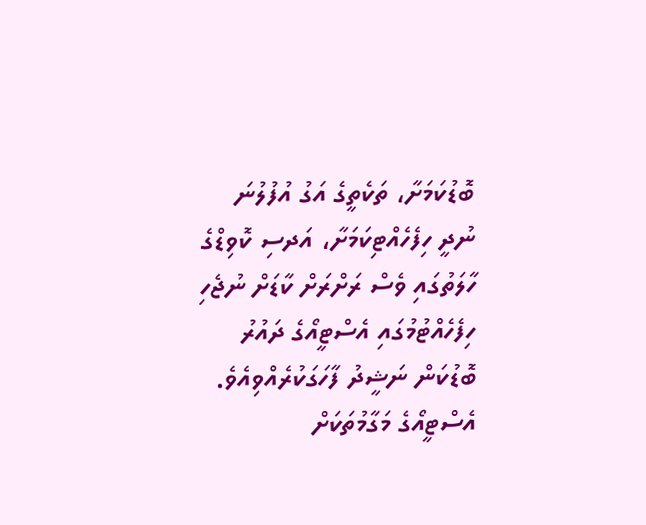ބޮޑުކަމަށާ، ތަކެތީގެ އަގު އުފުލުނަ ނުދީ ހިފެހެއްޓިކަމަށާ، އަދސި ކޮވިޑްގެ ހާލަތުގައި ވެސް ރަށްރަށް ކާޑަށް ނުޖެހި ހިފެހެއްޓުމުގައި އެސްޓީއޯގެ ދައުރު ބޮޑުކަން ނަޝީދު ފާހަގަކުރެއްވިއެވެ.
އެސްޓީއޯގެ މަގާމުތަކަށް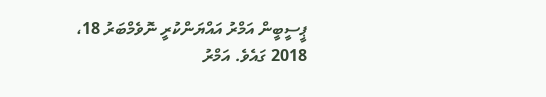ޕީސީބީން އަމްރު އައްޔަންކުރީ ނޮވެމްބަރު 18، 2018 ގައެވެ. އަމްރު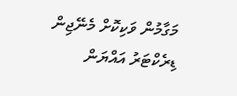މަގާމުން ވަކިކޮށް މެނޭޖިން ޑިރެކްޓަރު އައްޔަން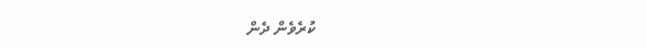ކުރެވެން ދެން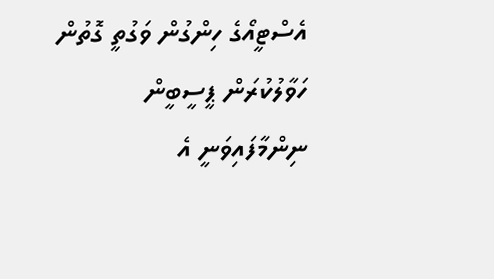އެސްޓީއޯގެ ހިންގުން ވަގުތީ ގޮތުން ހަވާލުކުރަން ޕީސީބީން ނިންމާފައިވަނީ އެ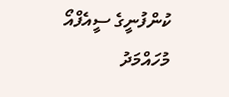ކުންފުނީގެ ސީއެފްއޯ މުހައްމަދު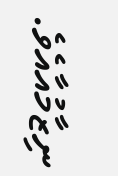ނިޒާމުއާއެވެ.